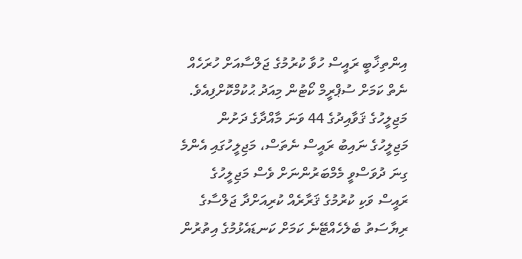އިންތިޚާބީ ރައީސް ހުވާ ކުރުމުގެ ޖަލްސާއަށް ހުރަހެއް ނެތް ކަމަށް ސުޕްރީމް ކޯޓުން މިއަދު ޙުކުމްކޮށްފިއެވެ.
މަޖިލީހުގެ ޤަވާއިދުގެ 44 ވަނަ މާއްދާގެ ދަށުން މަޖިލީހުގެ ނައިބު ރައީސް ނެތަސް، މަޖިލީހުގައި އެންމެ ގިނަ ދުވަސްވީ މެމްބަރުންނަށް ވެސް މަޖިލީހުގެ ރައީސް ވަކި ކުރުމުގެ ޤަރާރެއް ކުރިއަށްދާ ޖަލްސާގެ ރިޔާސަތު ބެލެހެއްޓޭނެ ކަމަށް ކަނޑައެޅުމުގެ އިތުރުން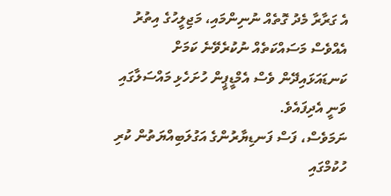އެ ގަރާރާ މެދު ގޮތެއް ނުނިންމައި، މަޖިލީހުގެ އިތުރު އެއްވެސް މަސައްކަތެއް ނުކުރެވޭނެ ކަމަށް ކަނޑައަޅައިދޭން ވެސް އެމްޑީޕީން ހުށަހެޅި މައްސަލާގައި ވަނީ އެދިފައެވެ.
ނަމަވެސް، ފަސް ފަނޑިޔާރުންގެ އަގުލަބިއްޔަތުން ކުރި ހުކުމްގައި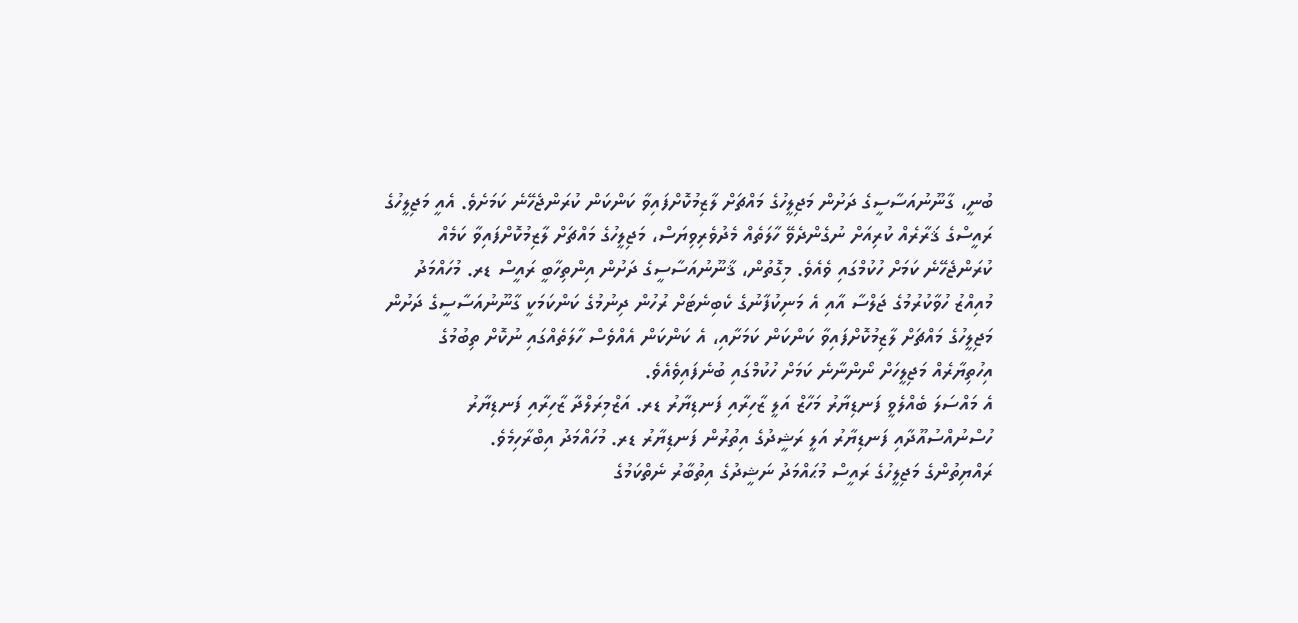ބުނީ، ގާނޫނުއަސާސީގެ ދަށުން މަޖިލީހުގެ މައްޗަށް ލާޒިމުކޮށްފައިވާ ކަންކަން ކުރަންޖެހޭނެ ކަމަށެވެ. އެއީ މަޖިލީހުގެ ރައީސްގެ ޤަރާރެއް ކުރިއަށް ނުގެންދެވޭ ހާލަތެއް މެދުވެރިވިޔަސް، މަޖިލީހުގެ މައްޗަށް ލާޒިމުކޮށްފައިވާ ކަމެއް ކުރަންޖެހޭނެ ކަމަށް ހުކުމްގައި ވެއެވެ. މިގޮތުން، ޤާނޫނުއަސާސީގެ ދަށުން އިންތިހާބީ ރައީސް ޑރ. މުހައްމަދު މުއިއްޒު ހުވާކުރުމުގެ ޖަލްސާ އާއި އެ މަނިކުފާނުގެ ކެބިނެޓަށް ރުހުން ދިނުމުގެ ކަންކަމަކީ ގާނޫނުއަސާސީގެ ދަށުން މަޖިލީހުގެ މައްޗަށް ލާޒިމުކޮށްފައިވާ ކަންކަން ކަމަށާއި، އެ ކަންކަން އެއްވެސް ހާލަތެއްގައި ނުކޮށް ތިބުމުގެ އިހުތިޔާރެއް މަޖިލީހަށް ނޯންނާނެ ކަމަށް ހުކުމްގައި ބުނެފައިވެއެވެ.
އެ މައްސަލަ ބެއްލެވީ ފަނޑިޔާރު މަހާޒް އަލީ ޒާހިރާއި ފަނޑިޔާރު ޑރ. އަޒްމިރަލްދާ ޒާހިރާއި ފަނޑިޔާރު ހުސްނުއްސުއޫދާއި ފަނޑިޔާރު އަލީ ރަޝީދުގެ އިތުރުން ފަނޑިޔާރު ޑރ. މުހައްމަދު އިބްރާހިމެވެ.
ރައްޔިތުންގެ މަޖިލީހުގެ ރައީސް މުޙައްމަދު ނަޝީދުގެ އިތުބާރު ނެތްކަމުގެ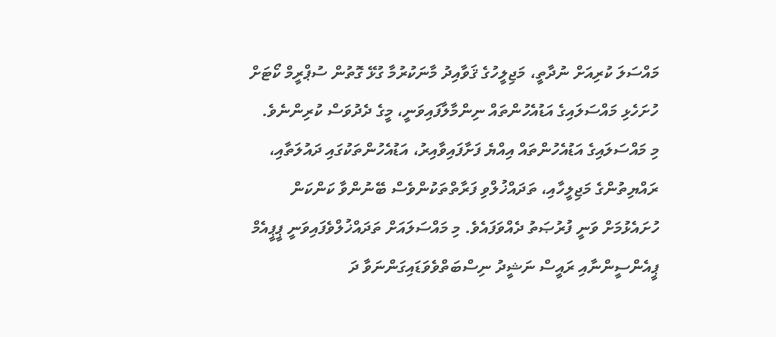މައްސަލަ ކުރިއަށް ނުދާތީ، މަޖިލީހުގެ ޤަވާއިދު މާނަކުރުމާ ގުޅޭ ގޮތުން ސުޕްރީމް ކޯޓަށް ހުށަހެޅި މައްސަލައިގެ އަޑުއެހުންތައް ނިންމާލާފައިވަނީ، މީގެ ދެދުވަސް ކުރިންނެވެ.
މި މައްސަލައިގެ އަޑުއެހުންތައް އިއްޔެ ފަށާފައިވާއިރު، އަޑުއެހުންތަކުގައި ދައުލަތާއި، ރައްޔިތުންގެ މަޖިލީހާއި، ތަދައްޚުލްވި ފަރާތްތަކުންވެސް ބޭނުންވާ ކަންކަން ހުށައެޅުމަށް ވަނީ ފުރުޞަތު ދެއްވަފައެވެ. މި މައްސަލައަށް ތަދައްޚުލްވެފައިވަނީ ޕީޕީއެމް ޕީއެންސީންނާއި ރައީސް ނަޝީދު ނިސްބަތްވެވަޑައިގަންނަވާ ދަ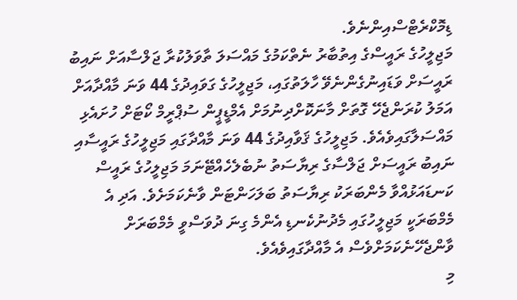ޑިމޮކްރެޓްސްއިންނެވެ.
މަޖިލީހުގެ ރައީސްގެ އިތުބާރު ނެތްކަމުގެ މައްސަލަ ތާވަލުކުރާ ޖަލްސާއަށް ނައިބު ރައީސަށް ވަޑައިނުގެންނެވޭ ހާލަތުގައި، މަޖިލީހުގެ ގަވައިދުގެ 44 ވަނަ މާއްދާއަށް އަމަލު ކުރަންޖެހޭ ގޮތަށް މާނަކޮށްދިނުމަށް އެމްޑީޕީން ސުޕްރީމް ކޯޓަށް ހުށައެޅި މައްސަލާގައިވެއެވެ. މަޖިލީހުގެ ޤަވާއިދުގެ 44 ވަނަ މާއްދާގައި މަޖިލީހުގެ ރައީސާއި ނައިބު ރައީސަށް ޖަލްސާގެ ރިޔާސަތު ނުބެލެހެއްޓޭނަމަ މަޖިލީހުގެ ރައީސް ކަނޑައަޅުއްވާ މެންބަރަކު ރިޔާސަތު ބަލަހަންޓަން ވާނެކަމަށެވެ. އަދި އެ މެމްބަރަކީ މަޖިލީހުގައި މެދުނުކެނޑި އެންމެ ގިނަ ދުވަސްވީ މެމްބަރަށް ވާންޖެހޭނެކަމަށްވެސް އެ މާއްދާގައިވެއެވެ.
މި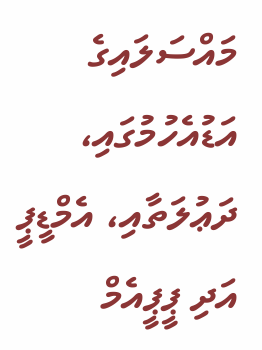މައްސަލައިގެ އަޑުއެހުމުގައި، ދަޢުލަތާއި، އެމްޑީޕީ އަދި ޕީޕީއެމް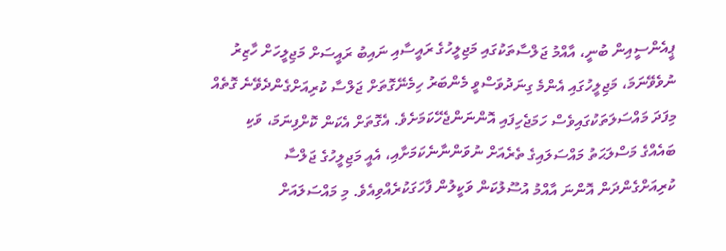ޕީއެންސީއިން ބުނީ، އާއްމު ޖަލްސާތަކުގައި މަޖިލީހުގެ ރައީސާއި ނައިބު ރައީސަށް މަޖިލީހަށް ހާޒިރު ނުވެވޭނަމަ، މަޖިލީހުގައި އެންމެ ގިނަދުވަސްވީ މެންބަރު ހިމެނޭގޮތަށް ޖަލްސާ ކުރިއަށްގެންދެވޭނެ ގޮތެއް މިފަދަ މައްސަލަތަކުގައިވެސް ހަމަޖެހިފައި އޮންނަންޖެހޭކަމަށެވެ. އެގޮތަށް އެކަން ކޮށްފިނަމަ، ވަކި ބައެއްގެ މަސްލަޙަތު މައްސަލައިގެ ތެރެއަށް ނުވަންނާނެކަމަށާއި، އެއީ މަޖިލީހުގެ ޖަލްސާ ކުރިއަށްގެންދަން އޮންނަ އާއްމު އުސޫލުކަން ވަކީލުން ފާހަގަކުރެއްވިއެވެ. މި މައްސަލައަށް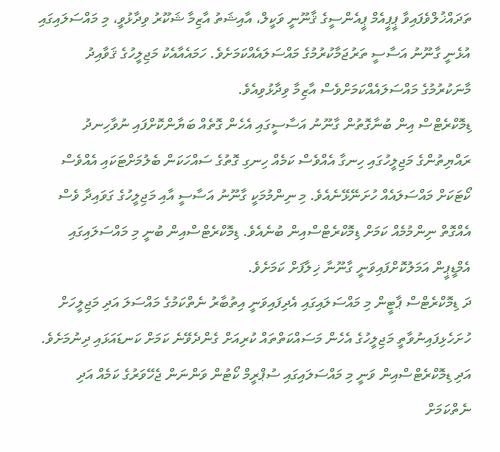ތަދައްޚުލްވެފައިވާ ޕީޕީއެމް ޕީއެންސީގެ ޤާނޫނީ ވަކީލް، އާއިޝަތު އާޒިމާ ޝަކޫރު ވިދާޅުވީ، މި މައްސަލައިގައި އުޅެނީ ގާނޫނު އަސާސީ ތަރުޖަމާކުރުމުގެ މައްސަލައެއްކަމަށެވެ. ހަމައެއާއެކު މަޖިލީހުގެ ޤަވާއިދު މާނަކުރުމުގެ މައްސަލައެއްކަމަށްވެސް އާޒިމާ ވިދާޅުވިއެވެ.
ޑިމޮކްރެޓްސް އިން ބުނާގޮތުން ގާނޫނު އަސާސީގައި އެހެން ގޮތެއް ބަޔާންކޮށްފައި ނުވާހިނދު ރައްޔިތުންގެ މަޖިލީހުގައި ހިނގާ އެއްވެސް ކަމެއް ހިނގި ގޮތުގެ ސައްހަކަން ބެލުމަށްޓަކައި އެއްވެސް ކޯޓަކަށް މައްސަލައެއް ހުށަނޭޅޭނެއެވެ. މި ނިންމުމަކީ ގާނޫނު އަސާސީ އާއި މަޖިލީހުގެ ގަވައިދާ ވެސް އެއްގޮތް ނިންމުމެއް ކަމަށް ޑިމޮކްރެޓްސްއިން ބުނެއެވެ. ޑިމޮކްރެޓްސްއިން ބުނީ މި މައްސަލައިގައި އެމްޑީޕީން އަމަލުކޮށްފައިވަނީ ގާނޫނާ ޚިލާފަށް ކަމަށެވެ.
ދަ ޑިމޮކްރެޓްސް ޕާޓީން މި މައްސަލައިގައި އެދިފައިވަނީ އިތުބާރު ނެތްކަމުގެ މައްސަލަ އަދި މަޖިލީހަށް ހުށަހެޅިފައިނުވާތީ މަޖިލީހުގެ އެހެން މަސައްކަތްތައް ކުރިއަށް ގެންދެވޭނެ ކަމަށް ކަނޑައަޅައި ދިނުމަށެވެ. އަދި ޑިމޮކްރެޓްސްއިން ވަނީ މި މައްސަލައިގައި ސުޕްރީމް ކޯޓުން ވަންނަން ޖެހޭވަރުގެ ކަމެއް އަދި ނެތްކަމަށް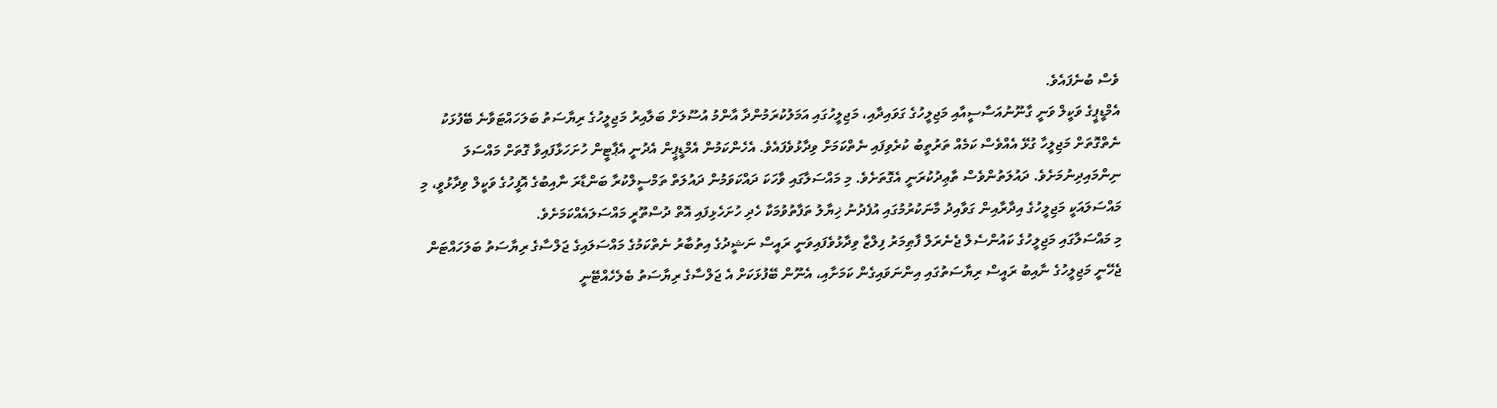ވެސް ބުނެފައެވެ.
އެމްޑީޕީގެ ވަކީލް ވަނީ ގާނޫނުއަސާސީއާއި މަޖިލީހުގެ ގަވައިދާއި، މަޖިލީހުގައި އަމަލުކުރަމުންދާ އާންމު އުސޫލަށް ބަލާއިރު މަޖިލީހުގެ ރިޔާސަތު ބަލަހައްޓަވާނެ ބޭފުޅަކު ނެތްގޮތަށް މަޖިލީހާ ގުޅޭ އެއްވެސް ކަމެއް ތަރުތީބު ކުރެވިފައި ނެތްކަމަށް ވިދާޅުވެފައެވެ. އެހެންކަމުން އެމްޑީޕީން އެދުނީ އެޕާޓީން ހުށަހަޅާފައިވާ ގޮތަށް މައްސަލަ ނިންމައިދިނުމަށެވެ. ދައުލަތުންވެސް ތާޢިދުކުރަނީ އެގޮތަށެވެ. މި މައްސަލާގައި ވާހަކަ ދައްކަވަމުން ދައުލަތް ތަމްސީލްކުރާ ބަންޑާރަ ނާއިބުގެ އޮފީހުގެ ވަކީލް ވިދާޅުވީ، މި މައްސަލައަކީ މަޖިލީހުގެ އިދާރާއިން ގަވާއިދު މާނަކުރުމުގައި އުފެދުނު ޚިޔާލު ތަފާތުވުމަކާ ހެދި ހުށަހެޅިފައި އޮތް ދުސްތޫރީ މައްސަލައެއްކަމަށެވެ.
މި މައްސަލާގައި މަޖިލީހުގެ ކައުންސެލް ޖެނެރަލް ފާޠިމަރު ފިލްޒާ ވިދާޅުވެފައިވަނީ ރައީސް ނަޝީދުގެ އިތުބާރު ނެތްކަމުގެ މައްސަލައިގެ ޖަލްސާގެ ރިޔާސަތު ބަލަހައްޓަން ޖެހޭނީ މަޖިލީހުގެ ނާއިބު ރައީސް ރިޔާސަތުގައި އިންނަވައިގެން ކަމަށާއި، އެނޫން ބޭފުޅަކަށް އެ ޖަލްސާގެ ރިޔާސަތު ބެލެހެއްޓޭނީ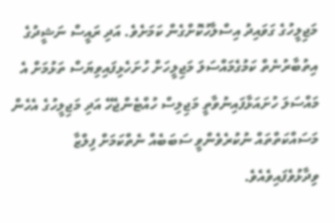މަޖިލީހުގެ ގަވައިދު އިސްލާހުކޮށްގެން ކަމަށެވެ. އަދި ރައީސް ނަޝީދުގެ އިތުބާރުނެތް ކަމުގެމައްސަލަ މަޖިލީހަށް ހުށަހެޅިފައިވިޔަސް ތަޅުމަށް އެ މައްސަލަ ހުށައަޅާފައިނުވާތީ މަޖިލިސް ހުއްޓެންޖެހޭ އަދި މަޖިލީހުގެ އެހެން މަސައްކަތްތައް ނުކުރެވެންވީ ސަބަބެއް ނެތްކަމަށް ފިލްޒާ ވިދާޅުވެފައިވެއެވެ.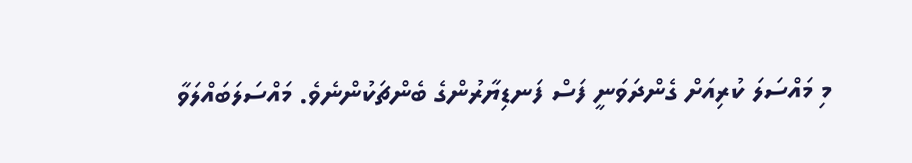މި މައްސަލަ ކުރިއަށް ގެންދަވަނީ ފަސް ފަނޑިޔާރުންގެ ބެންޗަކުންނެވެ. މައްސަލަބައްލަވާ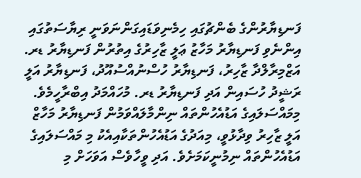ފަނޑިޔާރުންގެ ބެންޗުގައި ހިމެނިވަޑައިގަންނަވަނީ ރިޔާސަތުގައި އިންނެވި ފަނޑިޔާރު މަހާޒު ޢަލީ ޒާހިރުގެ އިތުރުން ފަނޑިޔާރު ޑރ. އަޒްމިރާލްދާ ޒާހިރު، ފަނޑިޔާރު ހުސްނުއްސުއޫދު، ފަނޑިޔާރު އަލީ ރަޝީދު ހުސައިން އަދި ފަނޑިޔާރު ޑރ. މުހައްމަދު އިބްރާހީމެވެ.
މިމައްސަލައިގެ އަޑުއެހުންތައް ނިންމާލައްވަމުން ފަނޑިޔާރު މަހާޒް އަލީ ޒާހިރު ވިދާޅުވީ، މިއަދުގެ އަޑުއެހުންތަކާއިއެކު މި މައްސަލައިގެ އަޑުއެހުންތައް ނިމުނީކަމަށެވެ. އަދި ވީހާވެސް އަވަހަށް މި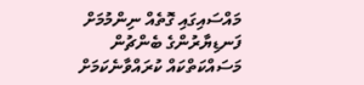މައްސައިގައި ގޮތެއް ނިންމުމަށް ފަނޑިޔާރުންގެ ބެންޗުން މަސައްކަތްކައް ކުރައްވާނެކަމަށް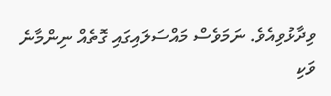ވިދާޅުވިއެވެ. ނަމަވެސް މައްސަލައިގައި ގޮތެއް ނިންމާނެ ވަކި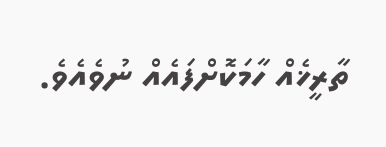ތާރީޚެއް ހާމަކޮށްފައެއް ނުވެއެވެ.